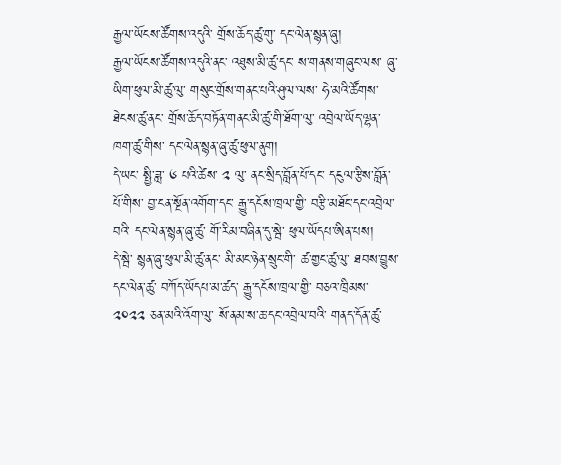རྒྱལ་ཡོངས་ཚོགས་འདུའི་ གྲོས་ཆོད་ཚུ་གུ་ དང་ལེན་སྙན་ཞུ།
རྒྱལ་ཡོངས་ཚོགས་འདུའི་ནང་ འཐུས་མི་ཚུ་དང་ ས་གནས་གཞུང་ལས་ ཞུ་ཡིག་ཕུལ་མི་ཚུ་ལུ་ གསུང་གྲོས་གནང་པའི་ཤུལ་ལས་ ཧེ་མའི་ཚོགས་ཐེངས་ཚུ་ནང་ གྲོས་ཆོད་བཏོན་གནང་མི་ཚུ་གི་ཐོག་ལུ་ འབྲེལ་ཡོད་ལྷན་ཁག་ཚུ་གིས་ དང་ལེན་སྙན་ཞུ་ཚུ་ཕུལ་ནུག།
དེ་ཡང་ སྤྱི་ཟླ་ ༦ པའི་ཚེས་ ༢ ལུ་ ནང་སྲིད་བློན་པོ་དང་ དངུལ་རྩིས་བློན་པོ་གིས་ བྱ་ངན་སྔོན་འགོག་དང་ རྒྱུ་དངོས་ཁྲལ་གྱི་ བརྩི་མཐོང་དང་འབྲེལ་བའི་ དང་ལེན་སྙན་ཞུ་ཚུ་ གོ་རིམ་བཞིན་དུ་སྦེ་ ཕུལ་ཡོདཔ་ཨིན་པས།
དེ་སྦེ་ སྙན་ཞུ་ཕུལ་མི་ཚུ་ནང་ མི་མང་ཉེན་སྲུང་གི་ ཚ་གྱང་ཚུ་ལུ་ ཐབས་བྱུས་དང་ལེན་ཚུ་ བཀོད་ཡོདཔ་མ་ཚད་ རྒྱུ་དངོས་ཁྲལ་གྱི་ བཅའ་ཁྲིམས་ ༢༠༢༢ ཅན་མའི་འོག་ལུ་ སོ་ནམ་ས་ཆ་དང་འབྲེལ་བའི་ གནད་དོན་ཚུ་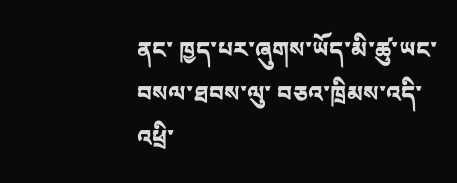ནང་ ཁྱད་པར་ཞུགས་ཡོད་མི་ཚུ་ཡང་ བསལ་ཐབས་ལུ་ བཅའ་ཁྲིམས་འདི་ འཕྲི་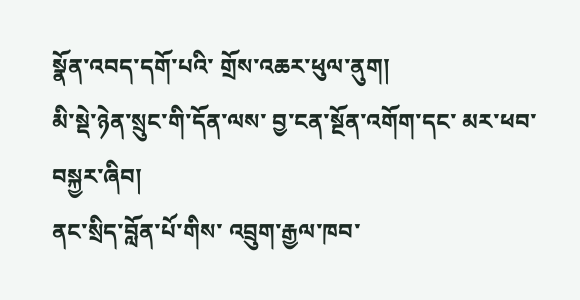སྣོན་འབད་དགོ་པའི་ གྲོས་འཆར་ཕུལ་ནུག།
མི་སྡེ་ཉེན་སྲུང་གི་དོན་ལས་ བྱ་ངན་སྔོན་འགོག་དང་ མར་ཕབ་བསྐྱར་ཞིབ།
ནང་སྲིད་བློན་པོ་གིས་ འབྲུག་རྒྱལ་ཁབ་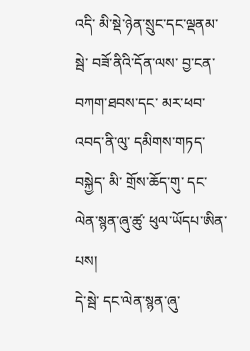འདི་ མི་སྡེ་ཉེན་སྲུང་དང་ལྡནམ་སྦེ་ བཟོ་ནིའི་དོན་ལས་ བྱ་ངན་བཀག་ཐབས་དང་ མར་ཕབ་འབད་ནི་ལུ་ དམིགས་གཏད་བསྐྱེད་ མི་ གྲོས་ཆོད་གུ་ དང་ལེན་སྙན་ཞུ་ཚུ་ ཕུལ་ཡོདཔ་ཨིན་པས།
དེ་སྦེ་ དང་ལེན་སྙན་ཞུ་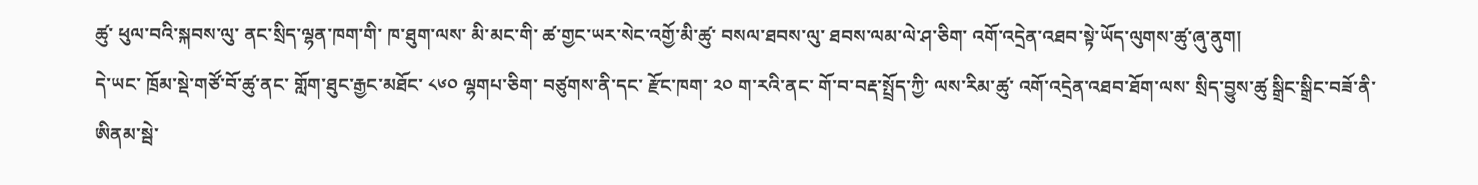ཚུ་ ཕུལ་བའི་སྐབས་ལུ་ ནང་སྲིད་ལྷན་ཁག་གི་ ཁ་ཐུག་ལས་ མི་མང་གི་ ཚ་གྱང་ཡར་སེང་འགྱོ་མི་ཚུ་ བསལ་ཐབས་ལུ་ ཐབས་ལམ་ལེ་ཤ་ཅིག་ འགོ་འདྲེན་འཐབ་སྟེ་ཡོད་ལུགས་ཚུ་ཞུ་ནུག།
དེ་ཡང་ ཁྲོམ་སྡེ་གཙོ་བོ་ཚུ་ནང་ གློག་ཐུང་རྒྱང་མཐོང་ ༨༦༠ ལྷགཔ་ཅིག་ བཙུགས་ནི་དང་ རྫོང་ཁག་ ༢༠ ག་རའི་ནང་ གོ་བ་བརྡ་སྤྲོད་ཀྱི་ ལས་རིམ་ཚུ་ འགོ་འདྲེན་འཐབ་ཐོག་ལས་ སྲིད་བྱུས་ཚུ སྒྲིང་སྒྲིང་བཟོ་ནི་ཨིནམ་སྦེ་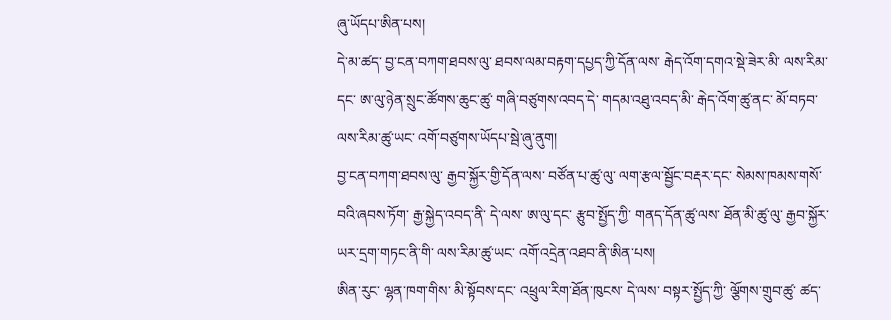ཞུ་ཡོདཔ་ཨིན་པས།
དེ་མ་ཚད་ བྱ་ངན་བཀག་ཐབས་ལུ་ ཐབས་ལམ་བརྟག་དཔྱད་ཀྱི་དོན་ལས་ རྒེད་འོག་དགའ་སྡེ་ཟེར་མི་ ལས་རིམ་དང་ ཨ་ལུ་ཉེན་སྲུང་ཚོགས་ཆུང་ཚུ་ གཞི་བཙུགས་འབད་དེ་ གདམ་འཐུ་འབད་མི་ རྒེད་འོག་ཚུ་ནང་ མོ་བཏབ་ལས་རིམ་ཚུ་ཡང་ འགོ་བཙུགས་ཡོདཔ་སྦེ་ཞུ་ནུག།
བྱ་ངན་བཀག་ཐབས་ལུ་ རྒྱབ་སྐྱོར་གྱི་དོན་ལས་ བཙོན་པ་ཚུ་ལུ་ ལག་རྩལ་སྦྱོང་བརྡར་དང་ སེམས་ཁམས་གསོ་བའི་ཞབས་ཏོག་ རྒྱ་སྐྱེད་འབད་ནི་ དེ་ལས་ ཨ་ལུ་དང་ རྩུབ་སྤྱོད་ཀྱི་ གནད་དོན་ཚུ་ལས་ ཐོན་མི་ཚུ་ལུ་ རྒྱབ་སྐྱོར་ཡར་དྲག་གཏང་ནི་གི་ ལས་རིམ་ཚུ་ཡང་ འགོ་འདྲེན་འཐབ་ནི་ཨིན་པས།
ཨིན་རུང་ ལྷན་ཁག་གིས་ མི་སྟོབས་དང་ འཕྲུལ་རིག་ཐོན་ཁུངས་ དེ་ལས་ བསྟར་སྤྱོད་ཀྱི་ ལྕོགས་གྲུབ་ཚུ་ ཚད་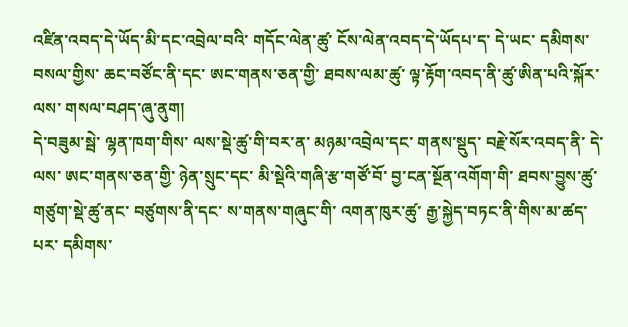འཛིན་འབད་དེ་ཡོད་མི་དང་འབྲེལ་བའི་ གདོང་ལེན་ཚུ་ ངོས་ལེན་འབད་དེ་ཡོདཔ་ད་ དེ་ཡང་ དམིགས་བསལ་གྱིས་ ཆང་བཙོང་ནི་དང་ ཨང་གནས་ཅན་གྱི་ ཐབས་ལམ་ཚུ་ ལྟ་རྟོག་འབད་ནི་ཚུ་ཨིན་པའི་སྐོར་ལས་ གསལ་བཤད་ཞུ་ནུག།
དེ་བཟུམ་སྦེ་ ལྷན་ཁག་གིས་ ལས་སྡེ་ཚུ་གི་བར་ན་ མཉམ་འབྲེལ་དང་ གནས་སྡུད་ བརྗེ་སོར་འབད་ནི་ དེ་ལས་ ཨང་གནས་ཅན་གྱི་ ཉེན་སྲུང་དང་ མི་སྡེའི་གཞི་རྩ་གཙོ་བོ་ བྱ་ངན་སྔོན་འགོག་གི་ ཐབས་བྱུས་ཚུ་ གཙུག་སྡེ་ཚུ་ནང་ བཙུགས་ནི་དང་ ས་གནས་གཞུང་གི་ འགན་ཁུར་ཚུ་ རྒྱ་སྐྱེད་བཏང་ནི་གིས་མ་ཚད་པར་ དམིགས་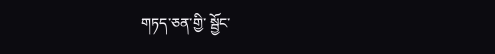གཏད་ཅན་གྱི་ སྦྱོང་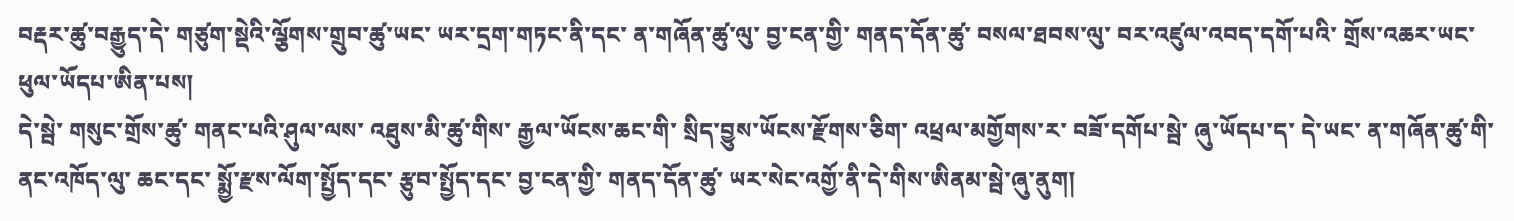བརྡར་ཚུ་བརྒྱུད་དེ་ གཙུག་སྡེའི་ལྕོགས་གྲུབ་ཚུ་ཡང་ ཡར་དྲག་གཏང་ནི་དང་ ན་གཞོན་ཚུ་ལུ་ བྱ་ངན་གྱི་ གནད་དོན་ཚུ་ བསལ་ཐབས་ལུ་ བར་འཛུལ་འབད་དགོ་པའི་ གྲོས་འཆར་ཡང་ ཕུལ་ཡོདཔ་ཨིན་པས།
དེ་སྦེ་ གསུང་གྲོས་ཚུ་ གནང་པའི་ཤུལ་ལས་ འཐུས་མི་ཚུ་གིས་ རྒྱལ་ཡོངས་ཆང་གི་ སྲིད་བྱུས་ཡོངས་རྫོགས་ཅིག་ འཕྲལ་མགྱོགས་ར་ བཟོ་དགོཔ་སྦེ་ ཞུ་ཡོདཔ་ད་ དེ་ཡང་ ན་གཞོན་ཚུ་གི་ ནང་འཁོད་ལུ་ ཆང་དང་ སྨྱོ་རྫས་ལོག་སྤྱོད་དང་ རྩུབ་སྤྱོད་དང་ བྱ་ངན་གྱི་ གནད་དོན་ཚུ་ ཡར་སེང་འགྱོ་ནི་དེ་གིས་ཨིནམ་སྦེ་ཞུ་ནུག།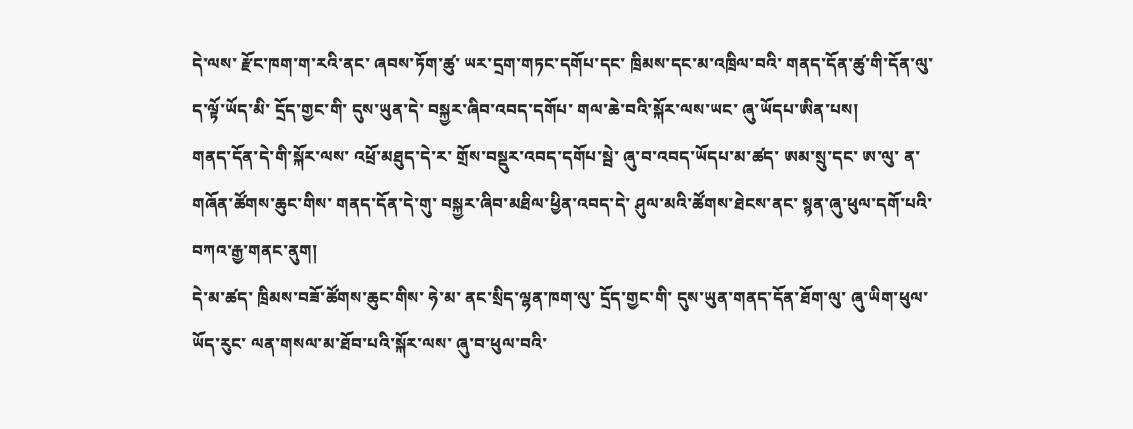དེ་ལས་ རྫོང་ཁག་ག་རའི་ནང་ ཞབས་ཏོག་ཚུ་ ཡར་དྲག་གཏང་དགོཔ་དང་ ཁྲིམས་དང་མ་འཁྲིལ་བའི་ གནད་དོན་ཚུ་གི་དོན་ལུ་ ད་ལྟོ་ཡོད་མི་ དྲོད་གྱང་གི་ དུས་ཡུན་དེ་ བསྐྱར་ཞིབ་འབད་དགོཔ་ གལ་ཆེ་བའི་སྐོར་ལས་ཡང་ ཞུ་ཡོདཔ་ཨིན་པས།
གནད་དོན་དེ་གི་སྐོར་ལས་ འཕྲོ་མཐུད་དེ་ར་ གྲོས་བསྡུར་འབད་དགོཔ་སྦེ་ ཞུ་བ་འབད་ཡོདཔ་མ་ཚད་ ཨམ་སྲུ་དང་ ཨ་ལུ་ ན་གཞོན་ཚོགས་ཆུང་གིས་ གནད་དོན་དེ་གུ་ བསྐྱར་ཞིབ་མཐིལ་ཕྱིན་འབད་དེ་ ཤུལ་མའི་ཚོགས་ཐེངས་ནང་ སྙན་ཞུ་ཕུལ་དགོ་པའི་ བཀའ་རྒྱ་གནང་ནུག།
དེ་མ་ཚད་ ཁྲིམས་བཟོ་ཚོགས་ཆུང་གིས་ ཧེ་མ་ ནང་སྲིད་ལྷན་ཁག་ལུ་ དྲོད་གྱང་གི་ དུས་ཡུན་གནད་དོན་ཐོག་ལུ་ ཞུ་ཡིག་ཕུལ་ཡོད་རུང་ ལན་གསལ་མ་ཐོབ་པའི་སྐོར་ལས་ ཞུ་བ་ཕུལ་བའི་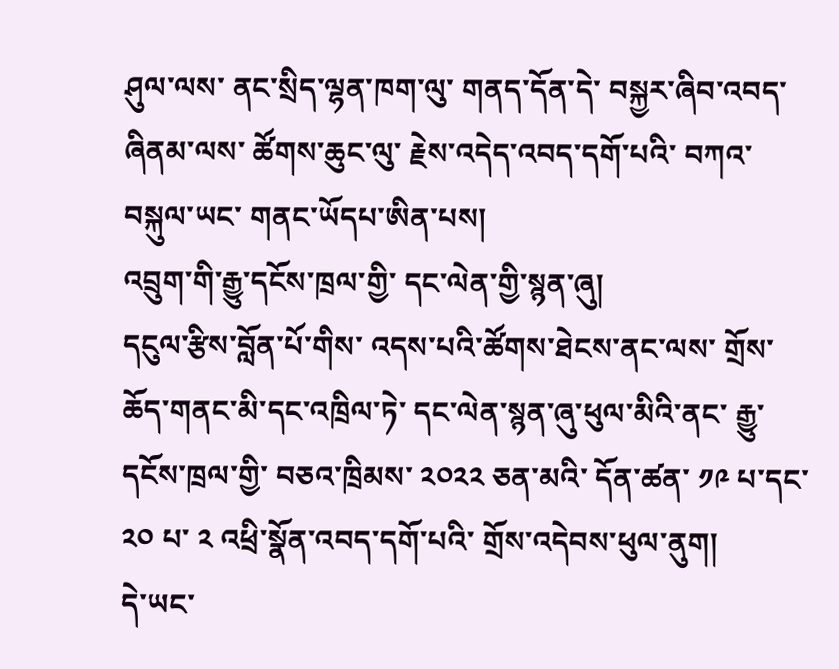ཤུལ་ལས་ ནང་སྲིད་ལྷན་ཁག་ལུ་ གནད་དོན་དེ་ བསྐྱར་ཞིབ་འབད་ཞིནམ་ལས་ ཚོགས་ཆུང་ལུ་ རྗེས་འདེད་འབད་དགོ་པའི་ བཀའ་བསྐུལ་ཡང་ གནང་ཡོདཔ་ཨིན་པས།
འབྲུག་གི་རྒྱུ་དངོས་ཁྲལ་གྱི་ དང་ལེན་གྱི་སྙན་ཞུ།
དངུལ་རྩིས་བློན་པོ་གིས་ འདས་པའི་ཚོགས་ཐེངས་ནང་ལས་ གྲོས་ཆོད་གནང་མི་དང་འཁྲིལ་ཏེ་ དང་ལེན་སྙན་ཞུ་ཕུལ་མིའི་ནང་ རྒྱུ་དངོས་ཁྲལ་གྱི་ བཅའ་ཁྲིམས་ ༢༠༢༢ ཅན་མའི་ དོན་ཚན་ ༡༩ པ་དང་ ༢༠ པ་ ༢ འཕྲི་སྣོན་འབད་དགོ་པའི་ གྲོས་འདེབས་ཕུལ་ནུག།
དེ་ཡང་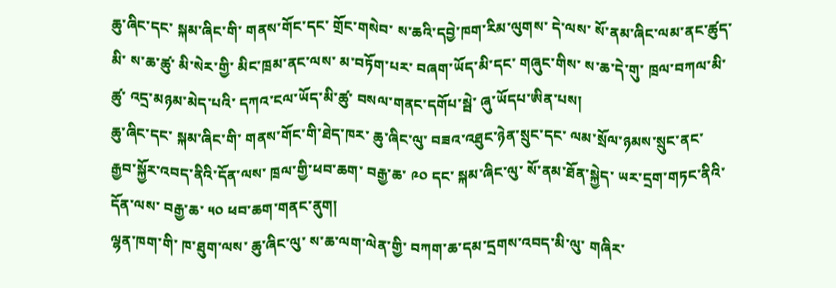ཆུ་ཞིང་དང་ སྐམ་ཞིང་གི་ གནས་གོང་དང་ གྲོང་གསེབ་ ས་ཆའི་དབྱེ་ཁག་རིམ་ལུགས་ དེ་ལས་ སོ་ནམ་ཞིང་ལམ་ནང་ཚུད་མི་ ས་ཆ་ཚུ་ མི་སེར་གྱི་ མིང་ཁྲམ་ནང་ལས་ མ་བཏོག་པར་ བཞག་ཡོད་མི་དང་ གཞུང་གིས་ ས་ཆ་དེ་གུ་ ཁྲལ་བཀལ་མི་ཚུ་ འདྲ་མཉམ་མེད་པའི་ དཀའ་ངལ་ཡོད་མི་ཚུ་ བསལ་གནང་དགོཔ་སྦེ་ ཞུ་ཡོདཔ་ཨིན་པས།
ཆུ་ཞིང་དང་ སྐམ་ཞིང་གི་ གནས་གོང་གི་ཐེད་ཁར་ ཆུ་ཞིང་ལུ་ བཟའ་འཐུང་ཉེན་སྲུང་དང་ ལམ་སྲོལ་ཉམས་སྲུང་ནང་ རྒྱབ་སྐྱོར་འབད་ནིའི་དོན་ལས་ ཁྲལ་གྱི་ཕབ་ཆག་ བརྒྱ་ཆ་ ༩༠ དང་ སྐམ་ཞིང་ལུ་ སོ་ནམ་ཐོན་སྐྱེད་ ཡར་དྲག་གཏང་ནིའི་དོན་ལས་ བརྒྱ་ཆ་ ༥༠ ཕབ་ཆག་གནང་ནུག།
ལྷན་ཁག་གི་ ཁ་ཐུག་ལས་ ཆུ་ཞིང་ལུ་ ས་ཆ་ལག་ལེན་གྱི་ བཀག་ཆ་དམ་དྲགས་འབད་མི་ལུ་ གཞིར་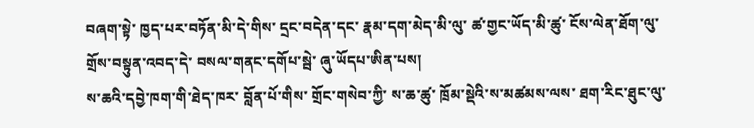བཞག་སྟེ་ ཁྱད་པར་བཏོན་མི་དེ་གིས་ དྲང་བདེན་དང་ རྣམ་དག་མེད་མི་ལུ་ ཚ་གྱང་ཡོད་མི་ཚུ་ ངོས་ལེན་ཐོག་ལུ་ གྲོས་བསྟུན་འབད་དེ་ བསལ་གནང་དགོཔ་སྦེ་ ཞུ་ཡོདཔ་ཨིན་པས།
ས་ཆའི་དབྱེ་ཁག་གི་ཐེད་ཁར་ བློན་པོ་གིས་ གྲོང་གསེབ་ཀྱི་ ས་ཆ་ཚུ་ ཁྲོམ་སྡེའི་ས་མཚམས་ལས་ ཐག་རིང་ཐུང་ལུ་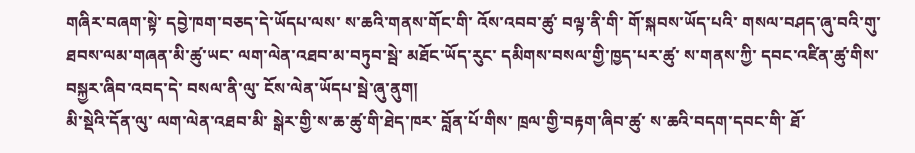གཞིར་བཞག་སྟེ་ དབྱེ་ཁག་བཅད་དེ་ཡོདཔ་ལས་ ས་ཆའི་གནས་གོང་གི་ འོས་འབབ་ཚུ་ བལྟ་ནི་གི་ གོ་སྐབས་ཡོད་པའི་ གསལ་བཤད་ཞུ་བའི་གུ་ ཐབས་ལམ་གཞན་མི་ཚུ་ཡང་ ལག་ལེན་འཐབ་མ་བཏུབ་སྦེ་ མཐོང་ཡོད་རུང་ དམིགས་བསལ་གྱི་ཁྱད་པར་ཚུ་ ས་གནས་ཀྱི་ དབང་འཛིན་ཚུ་གིས་ བསྐྱར་ཞིབ་འབད་དེ་ བསལ་ནི་ལུ་ ངོས་ལེན་ཡོདཔ་སྦེ་ཞུ་ནུག།
མི་སྡེའི་དོན་ལུ་ ལག་ལེན་འཐབ་མི་ སྒེར་གྱི་ས་ཆ་ཚུ་གི་ཐེད་ཁར་ བློན་པོ་གིས་ ཁྲལ་གྱི་བརྟག་ཞིབ་ཚུ་ ས་ཆའི་བདག་དབང་གི་ ཐོ་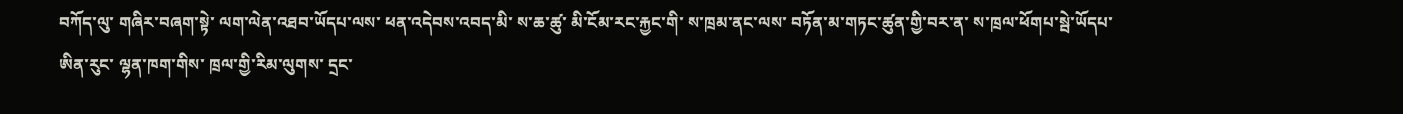བཀོད་ལུ་ གཞིར་བཞག་སྟེ་ ལག་ལེན་འཐབ་ཡོདཔ་ལས་ ཕན་འདེབས་འབད་མི་ ས་ཆ་ཚུ་ མི་ངོམ་རང་རྐྱང་གི་ ས་ཁྲམ་ནང་ལས་ བཏོན་མ་གཏང་ཚུན་གྱི་བར་ན་ ས་ཁྲལ་ཕོགཔ་སྦེ་ཡོདཔ་ཨིན་རུང་ ལྷན་ཁག་གིས་ ཁྲལ་གྱི་རིམ་ལུགས་ དྲང་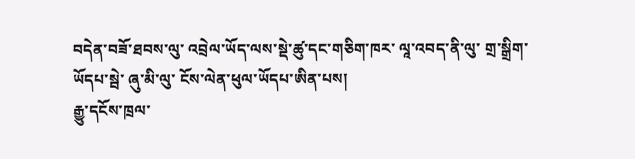བདེན་བཟོ་ཐབས་ལུ་ འབྲེལ་ཡོད་ལས་སྡེ་ཚུ་དང་གཅིག་ཁར་ ལཱ་འབད་ནི་ལུ་ གྲ་སྒྲིག་ཡོདཔ་སྦེ་ ཞུ་མི་ལུ་ ངོས་ལེན་ཕུལ་ཡོདཔ་ཨིན་པས།
རྒྱུ་དངོས་ཁྲལ་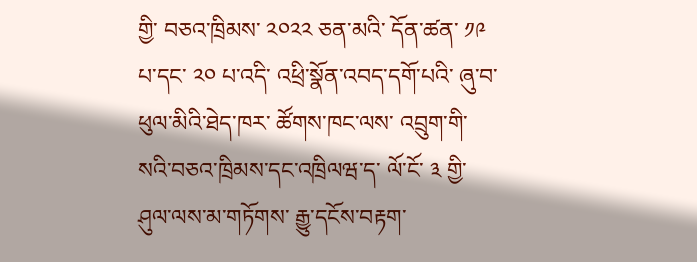གྱི་ བཅའ་ཁྲིམས་ ༢༠༢༢ ཅན་མའི་ དོན་ཚན་ ༡༩ པ་དང་ ༢༠ པ་འདི་ འཕྲི་སྣོན་འབད་དགོ་པའི་ ཞུ་བ་ཕུལ་མིའི་ཐེད་ཁར་ ཚོགས་ཁང་ལས་ འབྲུག་གི་སའི་བཅའ་ཁྲིམས་དང་འཁྲིལཝ་ད་ ལོ་ངོ་ ༣ གྱི་ཤུལ་ལས་མ་གཏོགས་ རྒྱུ་དངོས་བརྟག་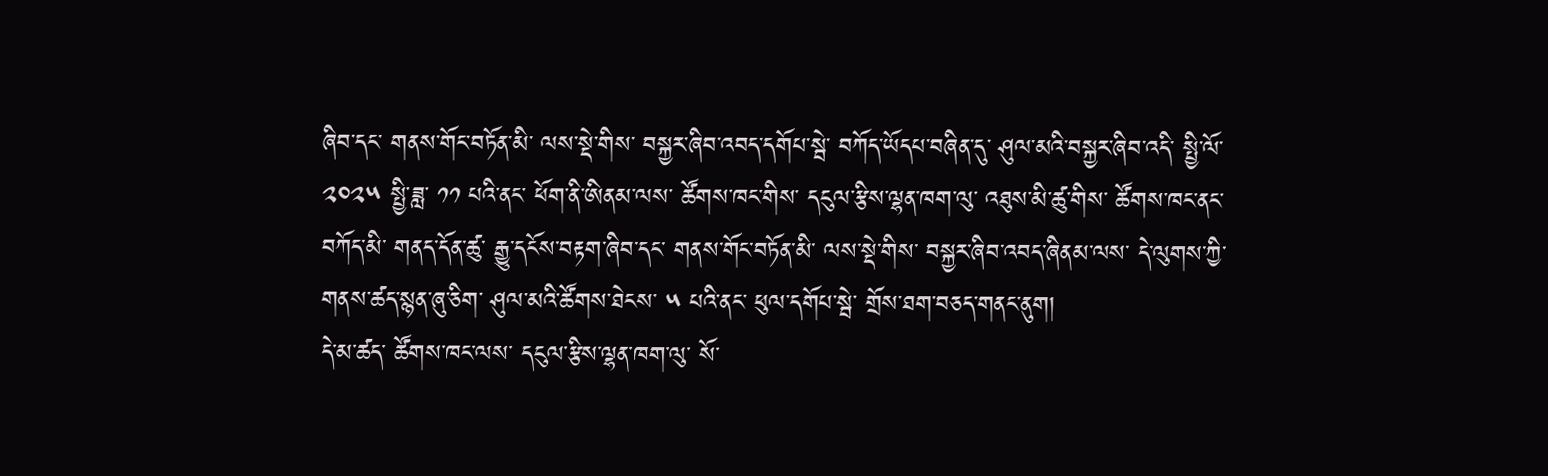ཞིབ་དང་ གནས་གོང་བཏོན་མི་ ལས་སྡེ་གིས་ བསྐྱར་ཞིབ་འབད་དགོཔ་སྦེ་ བཀོད་ཡོདཔ་བཞིན་དུ་ ཤུལ་མའི་བསྐྱར་ཞིབ་འདི་ སྤྱི་ལོ་ ༢༠༢༥ སྤྱི་ཟླ་ ༡༡ པའི་ནང་ ཕོག་ནི་ཨིནམ་ལས་ ཚོགས་ཁང་གིས་ དངུལ་རྩིས་ལྷན་ཁག་ལུ་ འཐུས་མི་ཚུ་གིས་ ཚོགས་ཁང་ནང་བཀོད་མི་ གནད་དོན་ཚུ་ རྒྱུ་དངོས་བརྟག་ཞིབ་དང་ གནས་གོང་བཏོན་མི་ ལས་སྡེ་གིས་ བསྐྱར་ཞིབ་འབད་ཞིནམ་ལས་ དེ་ལུགས་ཀྱི་ གནས་ཚད་སྙན་ཞུ་ཅིག་ ཤུལ་མའི་ཚོགས་ཐེངས་ ༥ པའི་ནང་ ཕུལ་དགོཔ་སྦེ་ གྲོས་ཐག་བཅད་གནང་ནུག།
དེ་མ་ཚད་ ཚོགས་ཁང་ལས་ དངུལ་རྩིས་ལྷན་ཁག་ལུ་ སོ་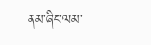ནམ་ཞིང་ལམ་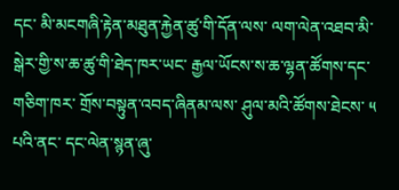དང་ མི་མངགཞི་རྟེན་མཐུན་རྐྱེན་ཚུ་གི་དོན་ལས་ ལག་ལེན་འཐབ་མི་ སྒེར་གྱི་ས་ཆ་ཚུ་གི་ཐེད་ཁར་ཡང་ རྒྱལ་ཡོངས་ས་ཆ་ལྷན་ཚོགས་དང་གཅིག་ཁར་ གྲོས་བསྟུན་འབད་ཞིནམ་ལས་ ཤུལ་མའི་ཚོགས་ཐེངས་ ༥ པའི་ནང་ དང་ལེན་སྙན་ཞུ་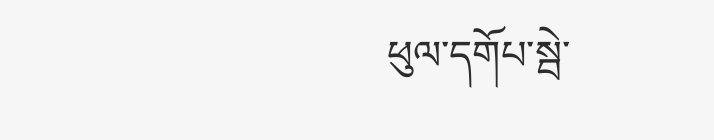ཕུལ་དགོཔ་སྦེ་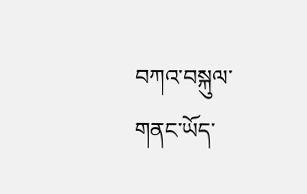བཀའ་བསྐུལ་གནང་ཡོད་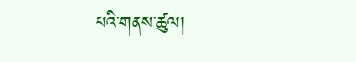པའི་གནས་ཚུལ།